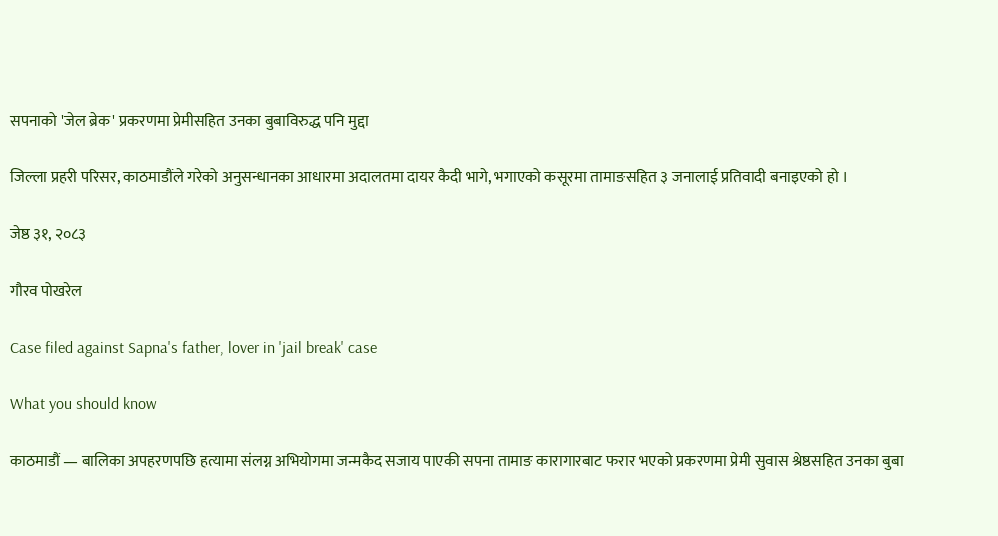सपनाको 'जेल ब्रेक' प्रकरणमा प्रेमीसहित उनका बुबाविरुद्ध पनि मुद्दा

जिल्ला प्रहरी परिसर, काठमाडौंले गरेको अनुसन्धानका आधारमा अदालतमा दायर कैदी भागे, भगाएको कसूरमा तामाङसहित ३ जनालाई प्रतिवादी बनाइएको हो ।

जेष्ठ ३१, २०८३

गौरव पोखरेल

Case filed against Sapna's father, lover in 'jail break' case

What you should know

काठमाडौं — बालिका अपहरणपछि हत्यामा संलग्न अभियोगमा जन्मकैद सजाय पाएकी सपना तामाङ कारागारबाट फरार भएको प्रकरणमा प्रेमी सुवास श्रेष्ठसहित उनका बुबा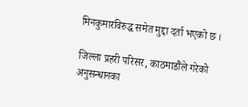मिनकुमारविरुद्ध समेत मुद्दा दर्ता भएको छ ।

जिल्ला प्रहरी परिसर, काठमाडौंले गरेको अनुसन्धानका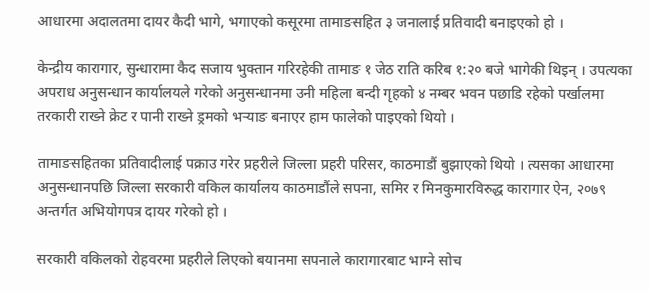आधारमा अदालतमा दायर कैदी भागे, भगाएको कसूरमा तामाङसहित ३ जनालाई प्रतिवादी बनाइएको हो ।

केन्द्रीय कारागार, सुन्धारामा कैद सजाय भुक्तान गरिरहेकी तामाङ १ जेठ राति करिब १:२० बजे भागेकी थिइन् । उपत्यका अपराध अनुसन्धान कार्यालयले गरेको अनुसन्धानमा उनी महिला बन्दी गृहको ४ नम्बर भवन पछाडि रहेको पर्खालमा तरकारी राख्ने क्रेट र पानी राख्ने ड्रमको भर्‍याङ बनाएर हाम फालेको पाइएको थियो ।

तामाङसहितका प्रतिवादीलाई पक्राउ गरेर प्रहरीले जिल्ला प्रहरी परिसर, काठमाडौं बुझाएको थियो । त्यसका आधारमा अनुसन्धानपछि जिल्ला सरकारी वकिल कार्यालय काठमाडौंले सपना, समिर र मिनकुमारविरुद्ध कारागार ऐन, २०७९ अन्तर्गत अभियोगपत्र दायर गरेको हो ।

सरकारी वकिलको रोहवरमा प्रहरीले लिएको बयानमा सपनाले कारागारबाट भाग्ने सोच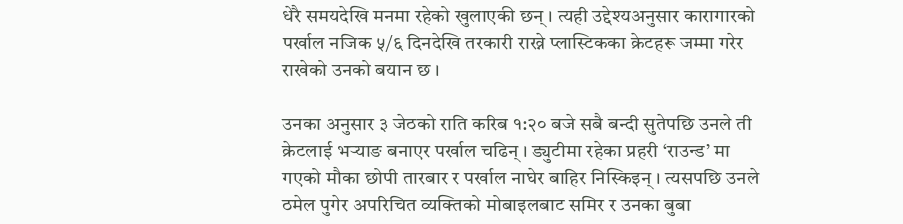धेरै समयदेखि मनमा रहेको खुलाएकी छन् । त्यही उद्देश्यअनुसार कारागारको पर्खाल नजिक ५/६ दिनदेखि तरकारी राख्ने प्लास्टिकका क्रेटहरू जम्मा गरेर राखेको उनको बयान छ ।

उनका अनुसार ३ जेठको राति करिब १:२० बजे सबै बन्दी सुतेपछि उनले ती क्रेटलाई भर्‍याङ बनाएर पर्खाल चढिन् । ड्युटीमा रहेका प्रहरी ‘राउन्ड’ मा गएको मौका छोपी तारबार र पर्खाल नाघेर बाहिर निस्किइन् । त्यसपछि उनले ठमेल पुगेर अपरिचित व्यक्तिको मोबाइलबाट समिर र उनका बुबा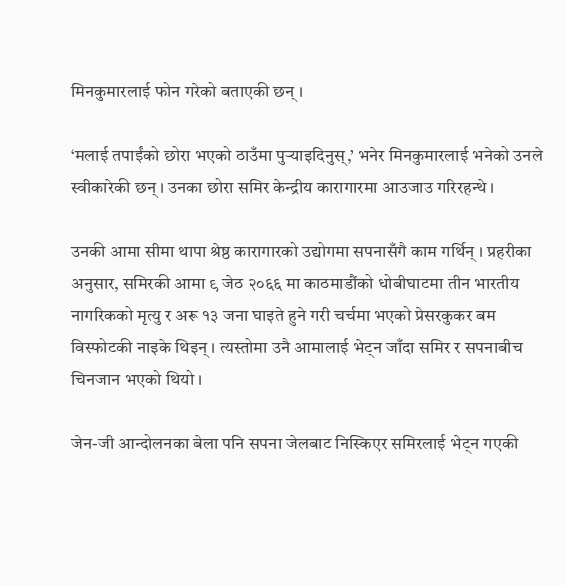मिनकुमारलाई फोन गरेको बताएकी छन् ।

‘मलाई तपाईंको छोरा भएको ठाउँमा पुर्‍याइदिनुस्,’ भनेर मिनकुमारलाई भनेको उनले स्वीकारेकी छन् । उनका छोरा समिर केन्द्रीय कारागारमा आउजाउ गरिरहन्थे ।

उनकी आमा सीमा थापा श्रेष्ठ कारागारको उद्योगमा सपनासँगै काम गर्थिन् । प्रहरीका अनुसार, समिरकी आमा ९ जेठ २०६६ मा काठमाडौंको धोबीघाटमा तीन भारतीय नागरिकको मृत्यु र अरू १३ जना घाइते हुने गरी चर्चमा भएको प्रेसरकुकर बम विस्फोटकी नाइके थिइन् । त्यस्तोमा उनै आमालाई भेट्न जाँदा समिर र सपनाबीच चिनजान भएको थियो ।

जेन-जी आन्दोलनका बेला पनि सपना जेलबाट निस्किएर समिरलाई भेट्न गएकी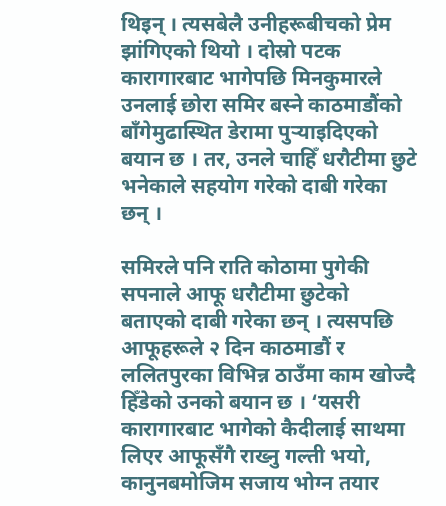थिइन् । त्यसबेलै उनीहरूबीचको प्रेम झांगिएको थियो । दोस्रो पटक कारागारबाट भागेपछि मिनकुमारले उनलाई छोरा समिर बस्ने काठमाडौंको बाँगेमुढास्थित डेरामा पुर्‍याइदिएको बयान छ । तर, उनले चाहिँ धरौटीमा छुटे भनेकाले सहयोग गरेको दाबी गरेका छन् ।

समिरले पनि राति कोठामा पुगेकी सपनाले आफू धरौटीमा छुटेको बताएको दाबी गरेका छन् । त्यसपछि आफूहरूले २ दिन काठमाडौं र ललितपुरका विभिन्न ठाउँमा काम खोज्दै हिँडेको उनको बयान छ । ‘यसरी कारागारबाट भागेको कैदीलाई साथमा लिएर आफूसँगै राख्नु गल्ती भयो, कानुनबमोजिम सजाय भोग्न तयार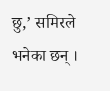छु,’ समिरले भनेका छन् ।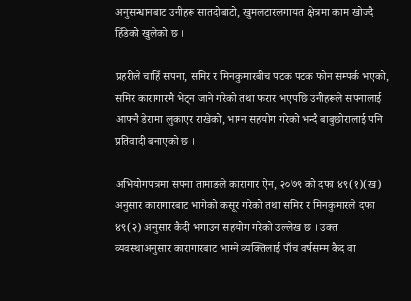अनुसन्धानबाट उनीहरू सातदोबाटो, खुमलटारलगायत क्षेत्रमा काम खोज्दै हिँडेको खुलेको छ ।

प्रहरीले चाहिँ सपना, समिर र मिनकुमारबीच पटक पटक फोन सम्पर्क भएको, समिर कारागारमै भेट्न जाने गरेको तथा फरार भएपछि उनीहरूले सपनालाई आफ्नै डेरामा लुकाएर राखेको, भाग्न सहयोग गरेको भन्दै बाबुछोरालाई पनि प्रतिवादी बनाएको छ ।

अभियोगपत्रमा सपना तामाङले कारागार ऐन, २०७९ को दफा ४९(१)(ख) अनुसार कारागारबाट भागेको कसूर गरेको तथा समिर र मिनकुमारले दफा ४९(२) अनुसार कैदी भगाउन सहयोग गरेको उल्लेख छ । उक्त व्यवस्थाअनुसार कारागारबाट भाग्ने व्यक्तिलाई पाँच वर्षसम्म कैद वा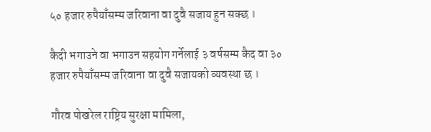५० हजार रुपैयाँसम्म जरिवाना वा दुवै सजाय हुन सक्छ ।

कैदी भगाउने वा भगाउन सहयोग गर्नेलाई ३ वर्षसम्म कैद वा ३० हजार रुपैयाँसम्म जरिवाना वा दुवै सजायको व्यवस्था छ ।

गौरव पोखरेल राष्ट्रिय सुरक्षा मामिला,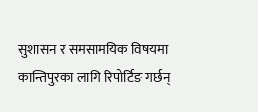सुशासन र समसामयिक विषयमा कान्तिपुरका लागि रिपोर्टिङ गर्छन्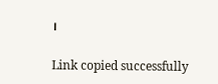।

Link copied successfully